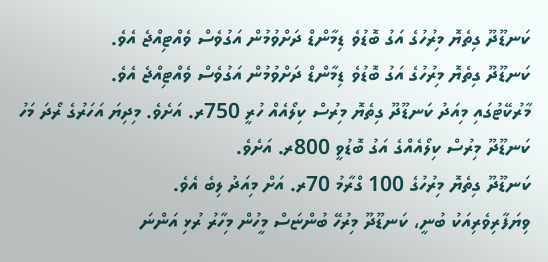ކަނޑޫދޫ ގިތެޔޮ މިރުހުގެ އަގު ބޮޑުވެ ޑިމާންޑް ދަށްވުމުން އަގުވެސް ވެއްޓިއްޖެ އެވެ.
ކަނޑޫދޫ ގިތެޔޮ މިރުހުގެ އަގު ބޮޑުވެ ޑިމާންޑް ދަށްވުމުން އަގުވެސް ވެއްޓިއްޖެ އެވެ.
މާރުކޭޓުގައި މިއަދު ކަނޑޫދޫ ގިތެޔޮ މިރުސް ކިލޯއެއް ހުރީ 750ރ. އަށެވެ. މިދިޔަ އަހަރުގެ ރޯދަ މަހު ކަނޑޫދޫ މިރުސް ކިލޯއެއްގެ އަގު ބޮޑުވީ 800ރ. އަށެވެ.
ކަނޑޫދޫ ގިތެޔޮ މިރުހުގެ 100 ގްރާމު 70ރ. އަށް މިއަދު ލިބެ އެވެ.
ވިޔަފާރިވެރިއަކު ބުނީ، ކަނޑޫދޫ މިރުހޭ ބުންޏަސް މީހުން މިހާރު ރުޅި އަންނަ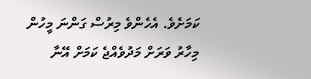ކަމަށެވެ. އެހެންވެ މިރުސް ގަންނަ މީހުން މިހާރު ވަރަށް މަދުވެއްޖެ ކަމަށް އޭނާ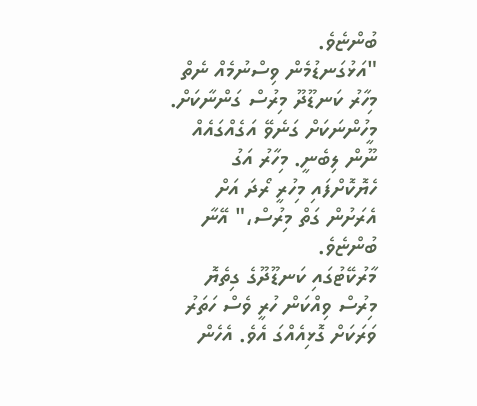ބުންޏެވެ.
"އަޅުގަނޑުމެން ވިސްނުމެއް ނެތް މިހާރު ކަނޑޫދޫ މިރުސް ގަންނާކަށް. މީހުންނަކަށް ގަނެވޭ އަގެއްގައެއް ނޫން ލިބެނީ. މިހާރު އަގު ހެޔޮކޮށްފައި މިހުރީ ރޯދަ އަށް އެރަށުން ގަތް މިރުސް،" އޭނާ ބުންޏެވެ.
މާރުކޭޓުގައި ކަނޑޫދޫގެ ގިތެޔޮ މިރުސް ވިއްކަން ހުރީ ވެސް ހަތަރު ވަރަކަށް ގޮޅިއެއްގަ އެވެ. އެހެން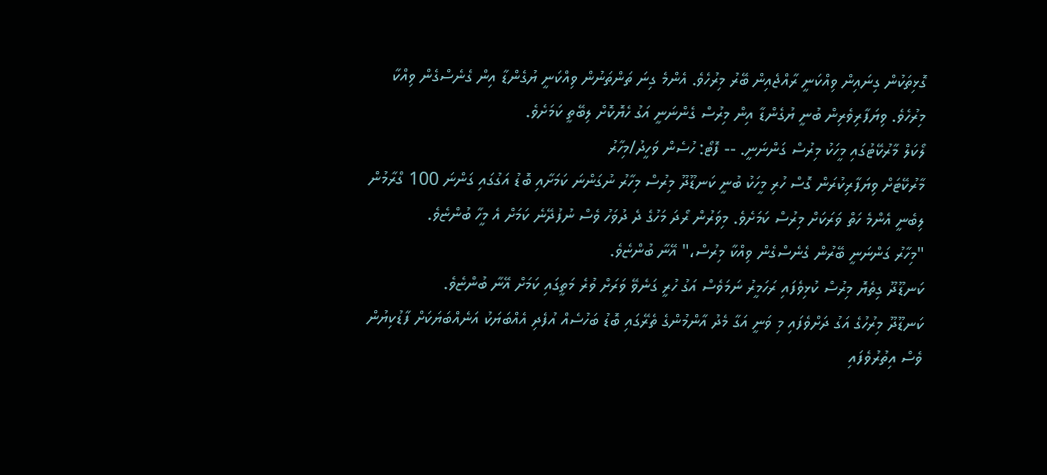ގޮޅިތަކުން ގިނައިން ވިއްކަނީ ރާއްޖެއިން ބޭރު މިރުހެވެ. އެންމެ ގިނަ ތަންތަނުން ވިއްކަނީ ޔުގެންޑާ އިން ގެނެސްގެން ވިއްކާ މިރުހެވެ. ވިޔަފާރިވެރިން ބުނީ ޔުގެންޑާ އިން މިރުސް ގެންނަނީ އަގު ހެޔޮކޮށް ލިބޭތީ ކަމަށެވެ.
ލޯކަލް މާރުކޭޓުގައި މީހަކު މިރުސް ގަންނަނީ. -- ފޮޓޯ: ހުސެން ވަހީދު/މިހާރު
މާރުކޭޓަށް ވިޔަފާރިކުރަން ގޮސް ހުރި މީހަކު ބުނީ ކަނޑޫދޫ މިރުސް މިހާރު ނުގަންނަ ކަމަށާއި ބޮޑު އަގުގައި ގަންނަ 100 ގްރާމުން ލިބެނީ އެންމެ ހަތް ވަރަކަށް މިރުސް ކަމަށެވެ. މިވަރުން ރޯދަ މަހުގެ ދެ ދުވަހު ވެސް ނުފުދޭނެ ކަމަށް އެ މީހާ ބުންޏެވެ.
"މިހާރު ގަންނަނީ ބޭރުން ގެނެސްގެން ވިއްކާ މިރުސް،" އޭނާ ބުންޏެވެ.
ކަނޑޫދޫ ގިތެޔޮ މިރުސް ކުޅިވެފައި ރަހަމީރު ނަމަވެސް އަގު ހުރީ ގަނެވޭ ވަރަށް ވުރެ މަތީގައި ކަމަށް އޭނާ ބުންޏެވެ.
ކަނޑޫދޫ މިރުހުގެ އަގު ދަށްވެފައި މި ވަނީ އަގާ މެދު އާންމުންގެ ތެރޭގައި ބޮޑު ބަހުސެއް އުފެދި އެއްބަޔަކު އަނެއްބަޔަކަށް ފާޑުކިޔުން ވެސް އިތުރުވެފައި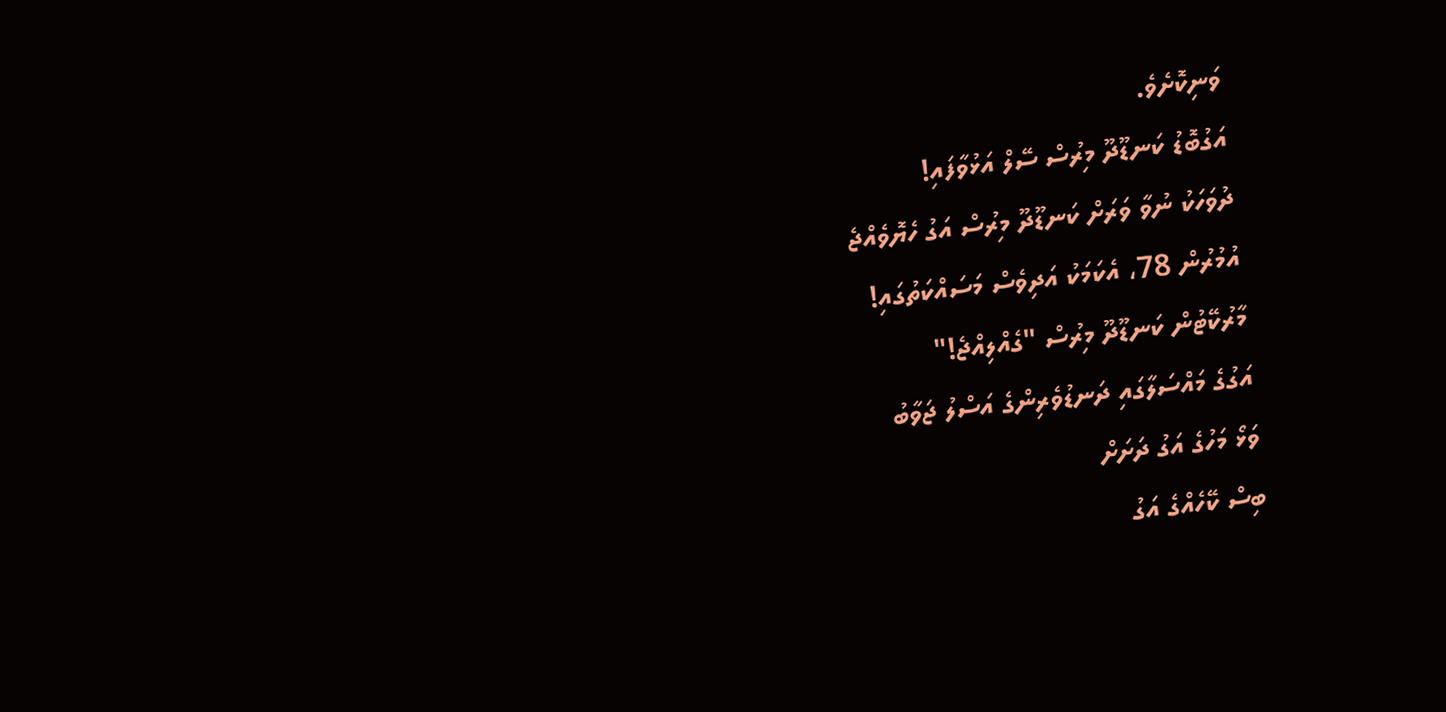ވަނިކޮށެވެ.
އަގުބޮޑު ކަނޑޫދޫ މިރުސް ސޭލް އަޅުވާފައި!
ދުވަހަކު ނުވާ ވަރަށް ކަނޑޫދޫ މިރުސް އަގު ހެޔޮވެއްޖެ
އުމުރުން 78، އެކަމަކު އަދިވެސް މަސައްކަތުގައި!
މާރުކޭޓުން ކަނޑޫދޫ މިރުސް "ގެއްލިއްޖެ!"
އަގުގެ މައްސަލާގައި ދަނޑުވެރިންގެ އަސްލު ޖަވާބު
ވަޅޯ މަހުގެ އަގު ދަށަށް
ބިސް ކޭހެއްގެ އަގު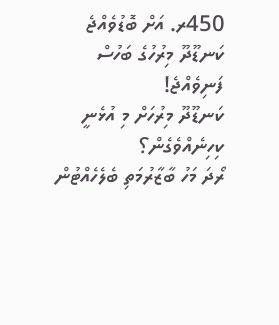450ރ. އަށް ބޮޑުވެއްޖެ
ކަނޑޫދޫ މިރުހުގެ ބަހުސް ފަނިވެއްޖެ!
ކަނޑޫދޫ މިރުހަށް މި އުޅެނީ ކިހިނެއްވެގެން؟
ރޯދަ މަހު ބާޒާރުމަތި ބެލެހެއްޓުން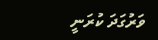ވަރުގަދަ ކުރަނީ